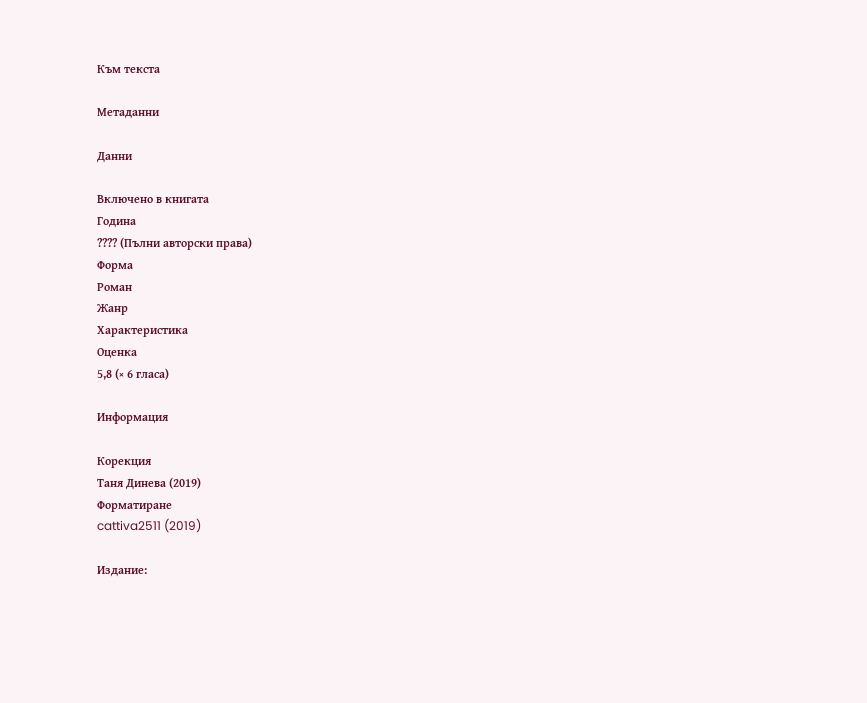Към текста

Метаданни

Данни

Включено в книгата
Година
???? (Пълни авторски права)
Форма
Роман
Жанр
Характеристика
Оценка
5,8 (× 6 гласа)

Информация

Корекция
Таня Динева (2019)
Форматиране
cattiva2511 (2019)

Издание: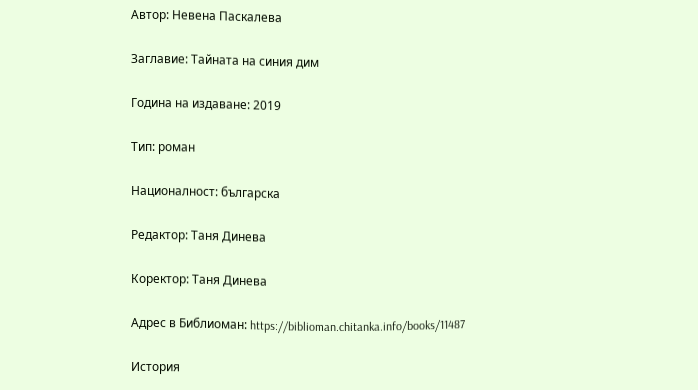Автор: Невена Паскалева

Заглавие: Тайната на синия дим

Година на издаване: 2019

Тип: роман

Националност: българска

Редактор: Таня Динева

Коректор: Таня Динева

Адрес в Библиоман: https://biblioman.chitanka.info/books/11487

История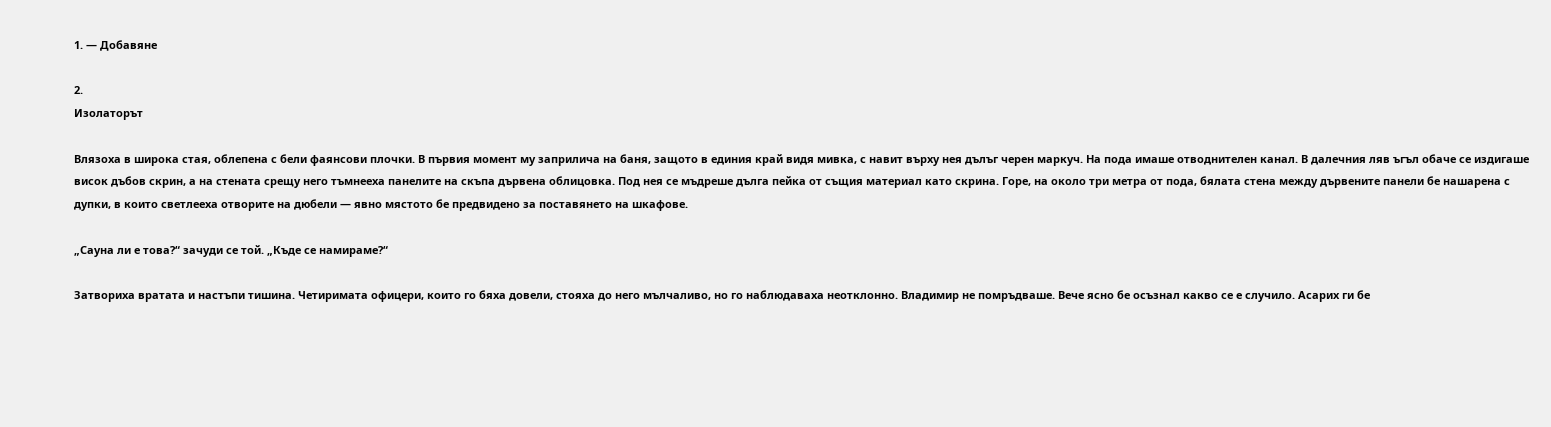1. — Добавяне

2.
Изолаторът

Влязоха в широка стая, облепена с бели фаянсови плочки. В първия момент му заприлича на баня, защото в единия край видя мивка, с навит върху нея дълъг черен маркуч. На пода имаше отводнителен канал. В далечния ляв ъгъл обаче се издигаше висок дъбов скрин, а на стената срещу него тъмнееха панелите на скъпа дървена облицовка. Под нея се мъдреше дълга пейка от същия материал като скрина. Горе, на около три метра от пода, бялата стена между дървените панели бе нашарена с дупки, в които светлееха отворите на дюбели — явно мястото бе предвидено за поставянето на шкафове.

„Сауна ли е това?“ зачуди се той. „Къде се намираме?“

Затвориха вратата и настъпи тишина. Четиримата офицери, които го бяха довели, стояха до него мълчаливо, но го наблюдаваха неотклонно. Владимир не помръдваше. Вече ясно бе осъзнал какво се е случило. Асарих ги бе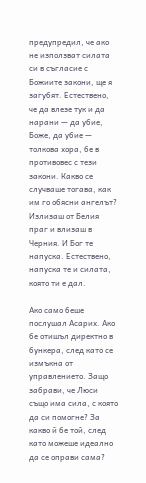предупредил, че ако не използват силата си в съгласие с Божиите закони, ще я загубят. Естествено, че да влезе тук и да нарани — да убие, Боже, да убие — толкова хора, бе в противовес с тези закони. Какво се случваше тогава, как им го обясни ангелът? Излизаш от Белия праг и влизаш в Черния. И Бог те напуска. Естествено, напуска те и силата, която ти е дал.

Ако само беше послушал Асарих. Ако бе отишъл директно в бункера, след като се измъкна от управлението. Защо забрави, че Люси също има сила, с която да си помогне? За какво й бе той, след като можеше идеално да се оправи сама?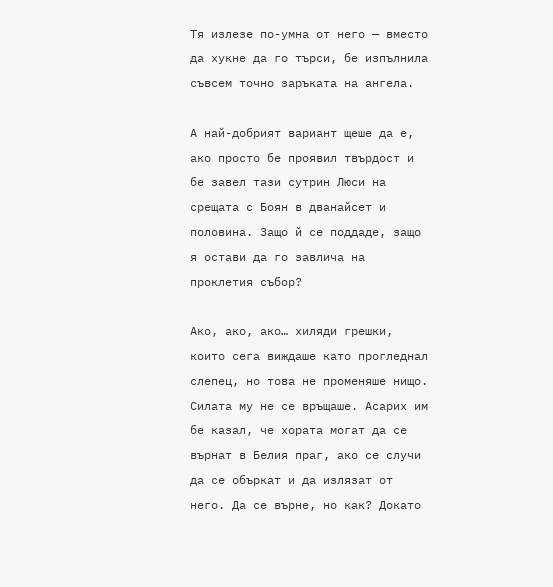Тя излезе по-умна от него — вместо да хукне да го търси, бе изпълнила съвсем точно заръката на ангела.

А най-добрият вариант щеше да е, ако просто бе проявил твърдост и бе завел тази сутрин Люси на срещата с Боян в дванайсет и половина. Защо й се поддаде, защо я остави да го завлича на проклетия събор?

Ако, ако, ако… хиляди грешки, които сега виждаше като прогледнал слепец, но това не променяше нищо. Силата му не се връщаше. Асарих им бе казал, че хората могат да се върнат в Белия праг, ако се случи да се объркат и да излязат от него. Да се върне, но как? Докато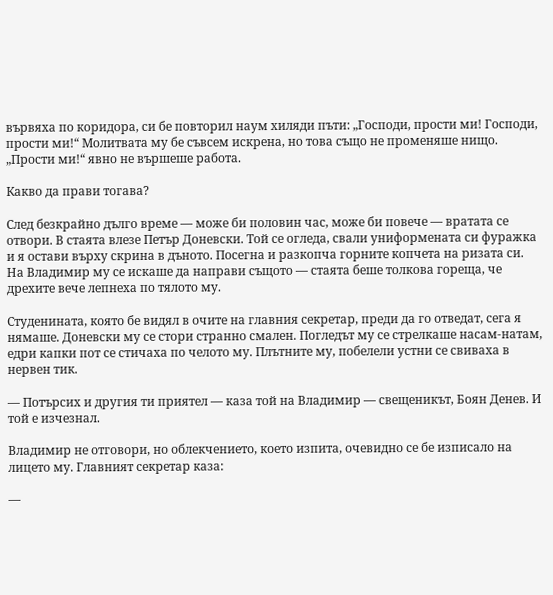вървяха по коридора, си бе повторил наум хиляди пъти: „Господи, прости ми! Господи, прости ми!“ Молитвата му бе съвсем искрена, но това също не променяше нищо. „Прости ми!“ явно не вършеше работа.

Какво да прави тогава?

След безкрайно дълго време — може би половин час, може би повече — вратата се отвори. В стаята влезе Петър Доневски. Той се огледа, свали униформената си фуражка и я остави върху скрина в дъното. Посегна и разкопча горните копчета на ризата си. На Владимир му се искаше да направи същото — стаята беше толкова гореща, че дрехите вече лепнеха по тялото му.

Студенината, която бе видял в очите на главния секретар, преди да го отведат, сега я нямаше. Доневски му се стори странно смален. Погледът му се стрелкаше насам-натам, едри капки пот се стичаха по челото му. Плътните му, побелели устни се свиваха в нервен тик.

— Потърсих и другия ти приятел — каза той на Владимир — свещеникът, Боян Денев. И той е изчезнал.

Владимир не отговори, но облекчението, което изпита, очевидно се бе изписало на лицето му. Главният секретар каза:

—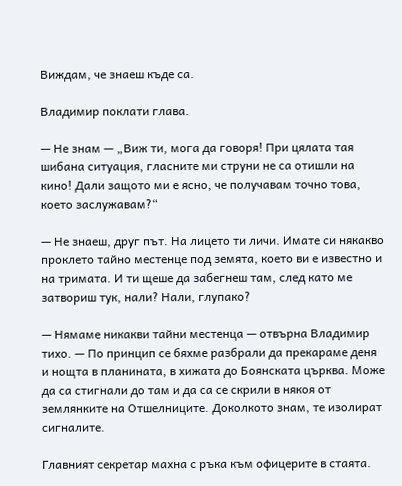Виждам, че знаеш къде са.

Владимир поклати глава.

— Не знам — „Виж ти, мога да говоря! При цялата тая шибана ситуация, гласните ми струни не са отишли на кино! Дали защото ми е ясно, че получавам точно това, което заслужавам?“

— Не знаеш, друг път. На лицето ти личи. Имате си някакво проклето тайно местенце под земята, което ви е известно и на тримата. И ти щеше да забегнеш там, след като ме затвориш тук, нали? Нали, глупако?

— Нямаме никакви тайни местенца — отвърна Владимир тихо. — По принцип се бяхме разбрали да прекараме деня и нощта в планината, в хижата до Боянската църква. Може да са стигнали до там и да са се скрили в някоя от землянките на Отшелниците. Доколкото знам, те изолират сигналите.

Главният секретар махна с ръка към офицерите в стаята.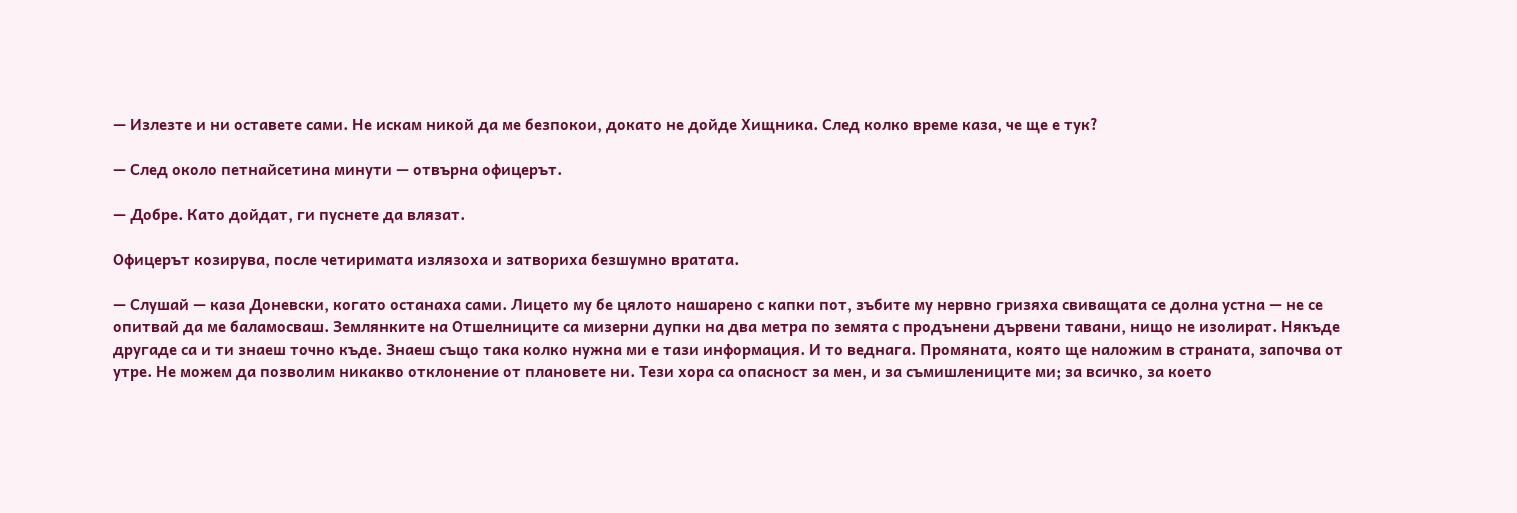— Излезте и ни оставете сами. Не искам никой да ме безпокои, докато не дойде Хищника. След колко време каза, че ще е тук?

— След около петнайсетина минути — отвърна офицерът.

— Добре. Като дойдат, ги пуснете да влязат.

Офицерът козирува, после четиримата излязоха и затвориха безшумно вратата.

— Слушай — каза Доневски, когато останаха сами. Лицето му бе цялото нашарено с капки пот, зъбите му нервно гризяха свиващата се долна устна — не се опитвай да ме баламосваш. Землянките на Отшелниците са мизерни дупки на два метра по земята с продънени дървени тавани, нищо не изолират. Някъде другаде са и ти знаеш точно къде. Знаеш също така колко нужна ми е тази информация. И то веднага. Промяната, която ще наложим в страната, започва от утре. Не можем да позволим никакво отклонение от плановете ни. Тези хора са опасност за мен, и за съмишлениците ми; за всичко, за което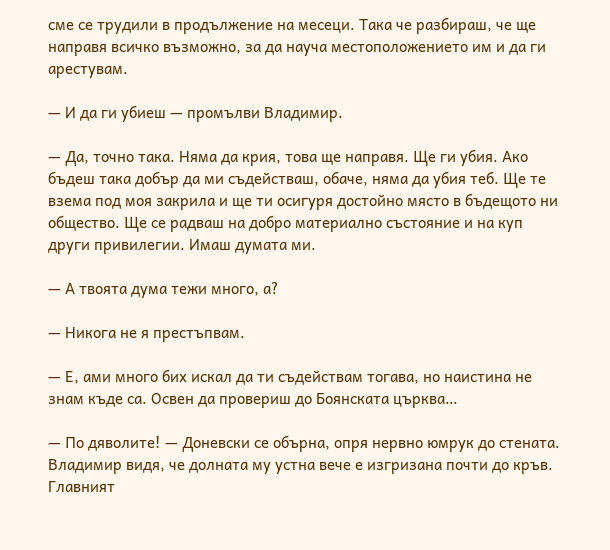сме се трудили в продължение на месеци. Така че разбираш, че ще направя всичко възможно, за да науча местоположението им и да ги арестувам.

— И да ги убиеш — промълви Владимир.

— Да, точно така. Няма да крия, това ще направя. Ще ги убия. Ако бъдеш така добър да ми съдействаш, обаче, няма да убия теб. Ще те взема под моя закрила и ще ти осигуря достойно място в бъдещото ни общество. Ще се радваш на добро материално състояние и на куп други привилегии. Имаш думата ми.

— А твоята дума тежи много, а?

— Никога не я престъпвам.

— Е, ами много бих искал да ти съдействам тогава, но наистина не знам къде са. Освен да провериш до Боянската църква…

— По дяволите! — Доневски се обърна, опря нервно юмрук до стената. Владимир видя, че долната му устна вече е изгризана почти до кръв. Главният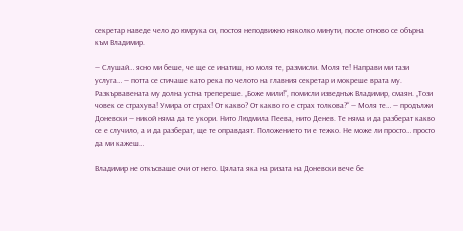секретар наведе чело до юмрука си, постоя неподвижно няколко минути, после отново се обърна към Владимир.

— Слушай… ясно ми беше, че ще се инатиш, но моля те, размисли. Моля те! Направи ми тази услуга… — потта се стичаше като река по челото на главния секретар и мокреше врата му. Разкървавената му долна устна трепереше. „Боже мили!“, помисли изведнъж Владимир, смаян. „Този човек се страхува! Умира от страх! От какво? От какво го е страх толкова?“ — Моля те… — продължи Доневски — никой няма да те укори. Нито Людмила Пеева, нито Денев. Те няма и да разберат какво се е случило, а и да разберат, ще те оправдаят. Положението ти е тежко. Не може ли просто… просто да ми кажеш…

Владимир не откъсваше очи от него. Цялата яка на ризата на Доневски вече бе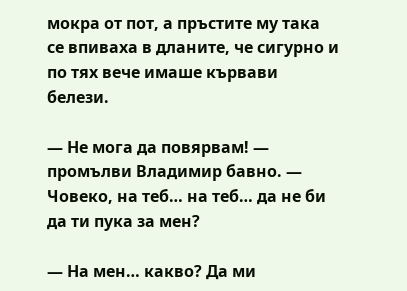мокра от пот, а пръстите му така се впиваха в дланите, че сигурно и по тях вече имаше кървави белези.

— Не мога да повярвам! — промълви Владимир бавно. — Човеко, на теб… на теб… да не би да ти пука за мен?

— На мен… какво? Да ми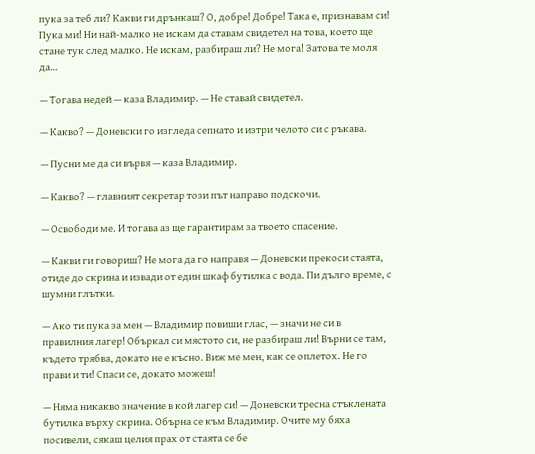пука за теб ли? Какви ги дрънкаш? О, добре! Добре! Така е, признавам си! Пука ми! Ни най-малко не искам да ставам свидетел на това, което ще стане тук след малко. Не искам, разбираш ли? Не мога! Затова те моля да…

— Тогава недей — каза Владимир. — Не ставай свидетел.

— Какво? — Доневски го изгледа сепнато и изтри челото си с ръкава.

— Пусни ме да си вървя — каза Владимир.

— Какво? — главният секретар този път направо подскочи.

— Освободи ме. И тогава аз ще гарантирам за твоето спасение.

— Какви ги говориш? Не мога да го направя — Доневски прекоси стаята, отиде до скрина и извади от един шкаф бутилка с вода. Пи дълго време, с шумни глътки.

— Ако ти пука за мен — Владимир повиши глас, — значи не си в правилния лагер! Объркал си мястото си, не разбираш ли! Върни се там, където трябва, докато не е късно. Виж ме мен, как се оплетох. Не го прави и ти! Спаси се, докато можеш!

— Няма никакво значение в кой лагер си! — Доневски тресна стъклената бутилка върху скрина. Обърна се към Владимир. Очите му бяха посивели, сякаш целия прах от стаята се бе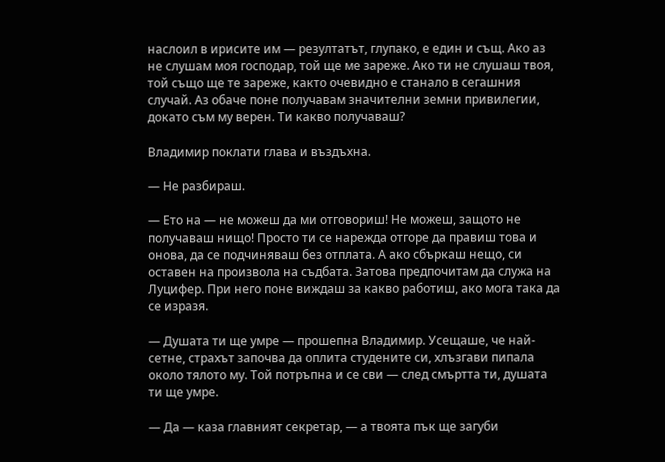наслоил в ирисите им — резултатът, глупако, е един и същ. Ако аз не слушам моя господар, той ще ме зареже. Ако ти не слушаш твоя, той също ще те зареже, както очевидно е станало в сегашния случай. Аз обаче поне получавам значителни земни привилегии, докато съм му верен. Ти какво получаваш?

Владимир поклати глава и въздъхна.

— Не разбираш.

— Ето на — не можеш да ми отговориш! Не можеш, защото не получаваш нищо! Просто ти се нарежда отгоре да правиш това и онова, да се подчиняваш без отплата. А ако сбъркаш нещо, си оставен на произвола на съдбата. Затова предпочитам да служа на Луцифер. При него поне виждаш за какво работиш, ако мога така да се изразя.

— Душата ти ще умре — прошепна Владимир. Усещаше, че най-сетне, страхът започва да оплита студените си, хлъзгави пипала около тялото му. Той потръпна и се сви — след смъртта ти, душата ти ще умре.

— Да — каза главният секретар, — а твоята пък ще загуби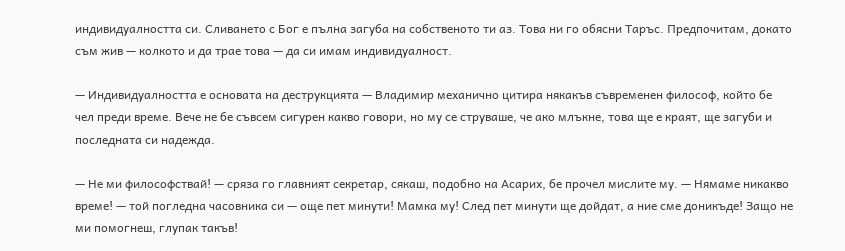индивидуалността си. Сливането с Бог е пълна загуба на собственото ти аз. Това ни го обясни Таръс. Предпочитам, докато съм жив — колкото и да трае това — да си имам индивидуалност.

— Индивидуалността е основата на деструкцията — Владимир механично цитира някакъв съвременен философ, който бе чел преди време. Вече не бе съвсем сигурен какво говори, но му се струваше, че ако млъкне, това ще е краят, ще загуби и последната си надежда.

— Не ми философствай! — сряза го главният секретар, сякаш, подобно на Асарих, бе прочел мислите му. — Нямаме никакво време! — той погледна часовника си — още пет минути! Мамка му! След пет минути ще дойдат, а ние сме доникъде! Защо не ми помогнеш, глупак такъв!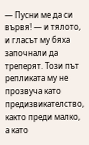— Пусни ме да си вървя! — и тялото, и гласът му бяха започнали да треперят. Този път репликата му не прозвуча като предизвикателство, както преди малко, а като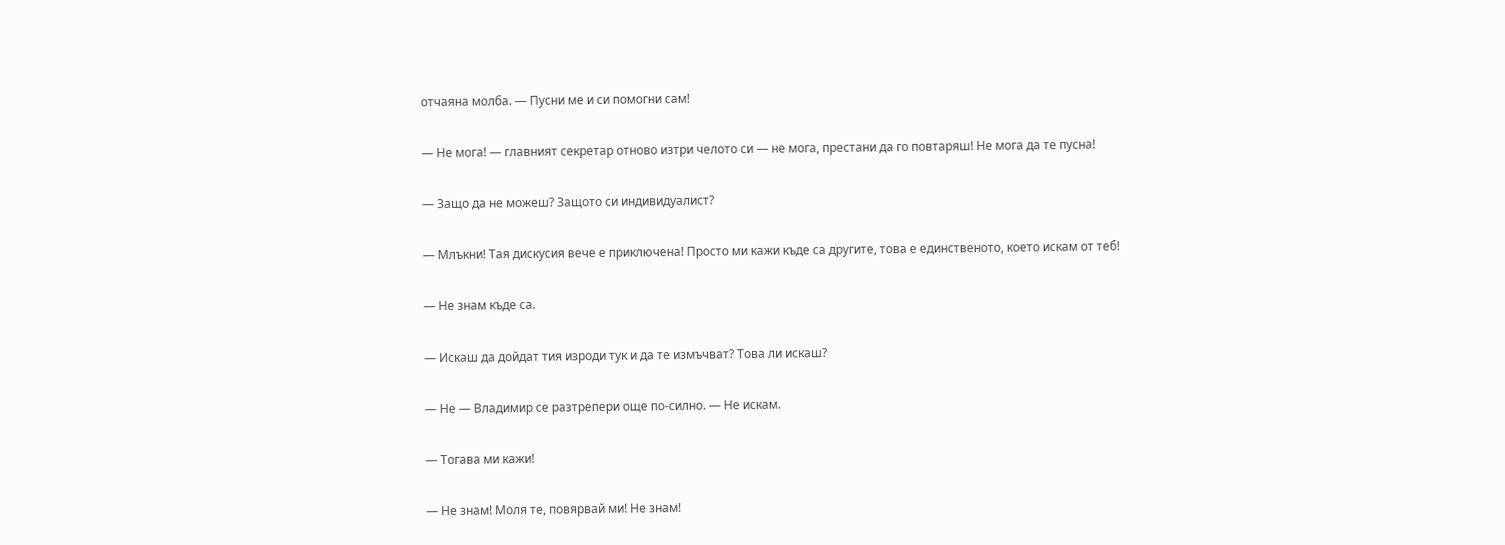отчаяна молба. — Пусни ме и си помогни сам!

— Не мога! — главният секретар отново изтри челото си — не мога, престани да го повтаряш! Не мога да те пусна!

— Защо да не можеш? Защото си индивидуалист?

— Млъкни! Тая дискусия вече е приключена! Просто ми кажи къде са другите, това е единственото, което искам от теб!

— Не знам къде са.

— Искаш да дойдат тия изроди тук и да те измъчват? Това ли искаш?

— Не — Владимир се разтрепери още по-силно. — Не искам.

— Тогава ми кажи!

— Не знам! Моля те, повярвай ми! Не знам!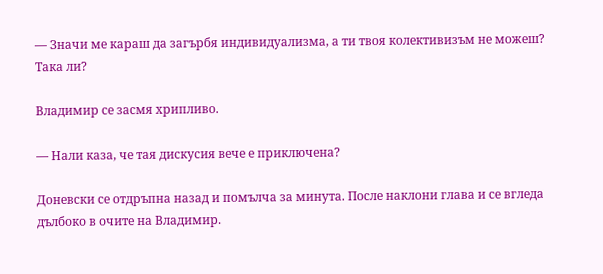— Значи ме караш да загърбя индивидуализма, а ти твоя колективизъм не можеш? Така ли?

Владимир се засмя хрипливо.

— Нали каза, че тая дискусия вече е приключена?

Доневски се отдръпна назад и помълча за минута. После наклони глава и се вгледа дълбоко в очите на Владимир.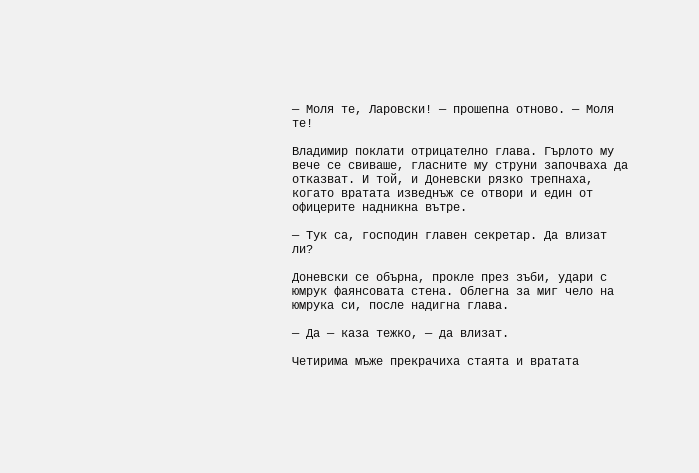— Моля те, Ларовски! — прошепна отново. — Моля те!

Владимир поклати отрицателно глава. Гърлото му вече се свиваше, гласните му струни започваха да отказват. И той, и Доневски рязко трепнаха, когато вратата изведнъж се отвори и един от офицерите надникна вътре.

— Тук са, господин главен секретар. Да влизат ли?

Доневски се обърна, прокле през зъби, удари с юмрук фаянсовата стена. Облегна за миг чело на юмрука си, после надигна глава.

— Да — каза тежко, — да влизат.

Четирима мъже прекрачиха стаята и вратата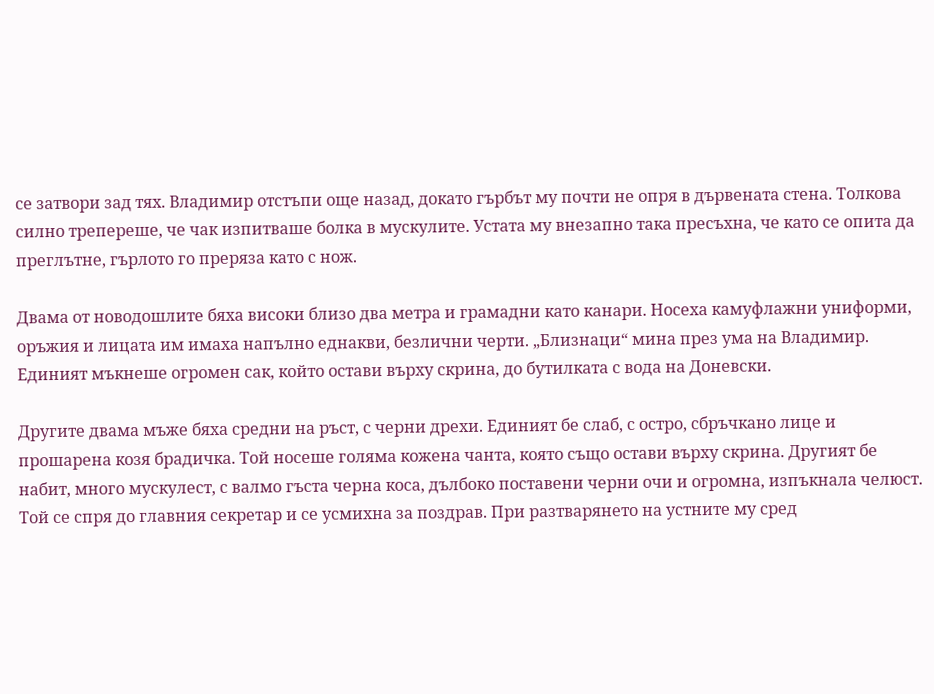се затвори зад тях. Владимир отстъпи още назад, докато гърбът му почти не опря в дървената стена. Толкова силно трепереше, че чак изпитваше болка в мускулите. Устата му внезапно така пресъхна, че като се опита да преглътне, гърлото го преряза като с нож.

Двама от новодошлите бяха високи близо два метра и грамадни като канари. Носеха камуфлажни униформи, оръжия и лицата им имаха напълно еднакви, безлични черти. „Близнаци“ мина през ума на Владимир. Единият мъкнеше огромен сак, който остави върху скрина, до бутилката с вода на Доневски.

Другите двама мъже бяха средни на ръст, с черни дрехи. Единият бе слаб, с остро, сбръчкано лице и прошарена козя брадичка. Той носеше голяма кожена чанта, която също остави върху скрина. Другият бе набит, много мускулест, с валмо гъста черна коса, дълбоко поставени черни очи и огромна, изпъкнала челюст. Той се спря до главния секретар и се усмихна за поздрав. При разтварянето на устните му сред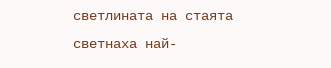светлината на стаята светнаха най-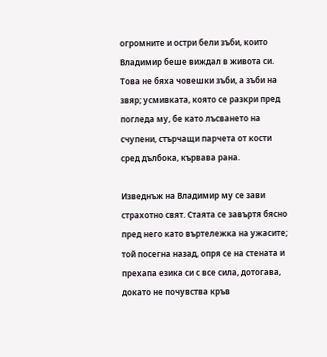огромните и остри бели зъби, които Владимир беше виждал в живота си. Това не бяха човешки зъби, а зъби на звяр; усмивката, която се разкри пред погледа му, бе като лъсването на счупени, стърчащи парчета от кости сред дълбока, кървава рана.

Изведнъж на Владимир му се зави страхотно свят. Стаята се завъртя бясно пред него като въртележка на ужасите; той посегна назад, опря се на стената и прехапа езика си с все сила, дотогава, докато не почувства кръв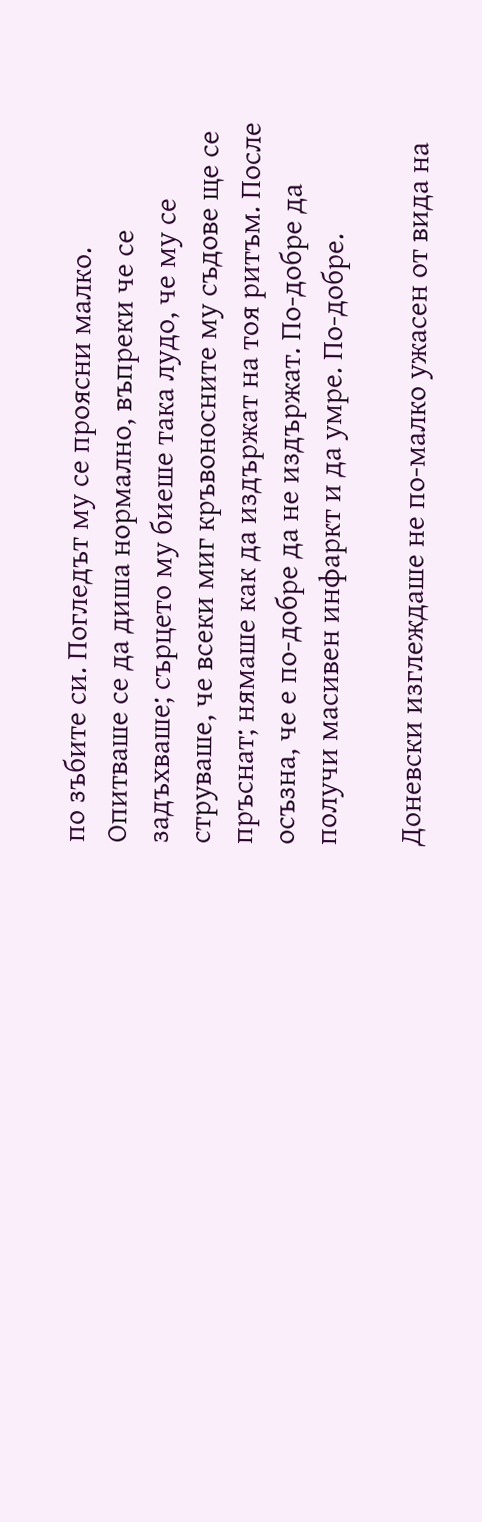по зъбите си. Погледът му се проясни малко. Опитваше се да диша нормално, въпреки че се задъхваше; сърцето му биеше така лудо, че му се струваше, че всеки миг кръвоносните му съдове ще се пръснат; нямаше как да издържат на тоя ритъм. После осъзна, че е по-добре да не издържат. По-добре да получи масивен инфаркт и да умре. По-добре.

Доневски изглеждаше не по-малко ужасен от вида на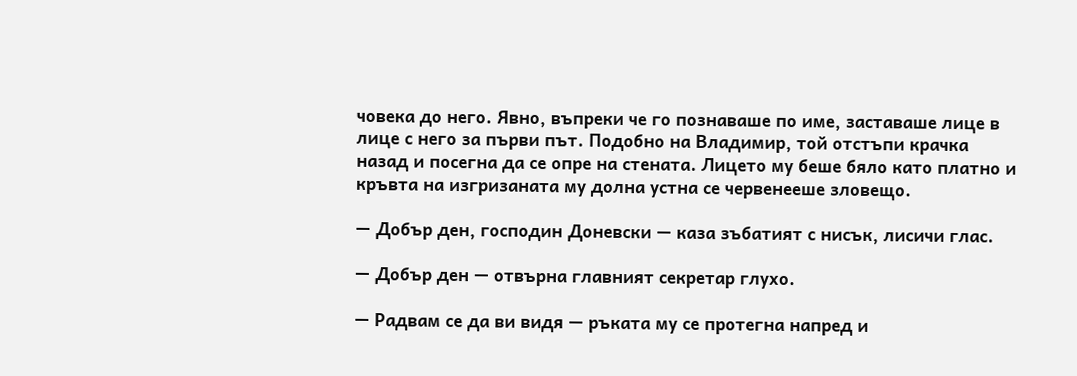човека до него. Явно, въпреки че го познаваше по име, заставаше лице в лице с него за първи път. Подобно на Владимир, той отстъпи крачка назад и посегна да се опре на стената. Лицето му беше бяло като платно и кръвта на изгризаната му долна устна се червенееше зловещо.

— Добър ден, господин Доневски — каза зъбатият с нисък, лисичи глас.

— Добър ден — отвърна главният секретар глухо.

— Радвам се да ви видя — ръката му се протегна напред и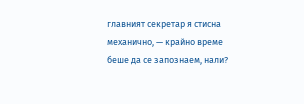главният секретар я стисна механично, — крайно време беше да се запознаем, нали?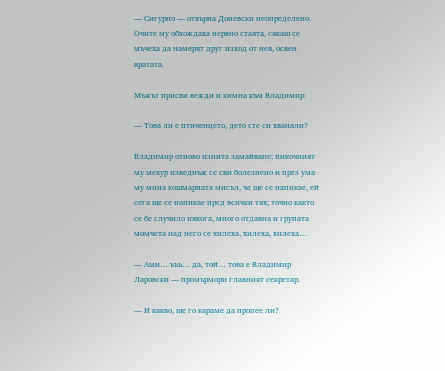— Сигурно — отвърна Доневски неопределено. Очите му обхождаха нервно стаята, сякаш се мъчеха да намерят друг изход от нея, освен вратата.

Мъжът присви вежди и кимна към Владимир:

— Това ли е птиченцето, дето сте си хванали?

Владимир отново изпита замайване; пикочният му мехур изведнъж се сви болезнено и през ума му мина кошмарната мисъл, че ще се напикае, ей сега ще се напикае пред всички тях; точно както се бе случило някога, много отдавна и групата момчета над него се хилеха, хилеха, хилеха…

— Ами… ъъъ… да, той… това е Владимир Ларовски — промърмори главният секретар.

— И какво, ще го караме да пропее ли?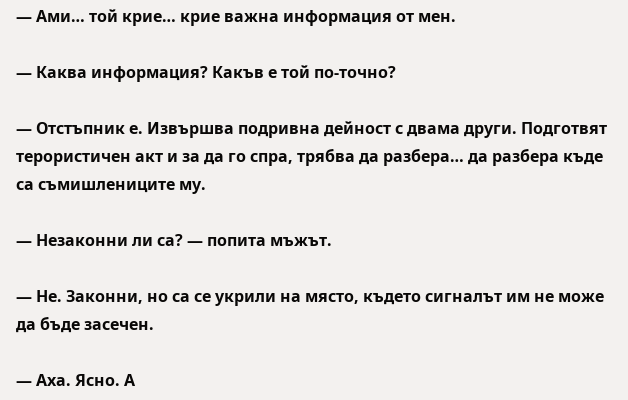— Ами… той крие… крие важна информация от мен.

— Каква информация? Какъв е той по-точно?

— Отстъпник е. Извършва подривна дейност с двама други. Подготвят терористичен акт и за да го спра, трябва да разбера… да разбера къде са съмишлениците му.

— Незаконни ли са? — попита мъжът.

— Не. Законни, но са се укрили на място, където сигналът им не може да бъде засечен.

— Аха. Ясно. А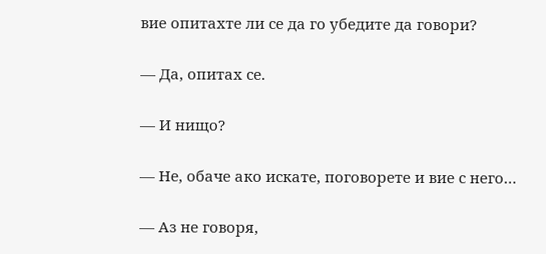вие опитахте ли се да го убедите да говори?

— Да, опитах се.

— И нищо?

— Не, обаче ако искате, поговорете и вие с него…

— Аз не говоря,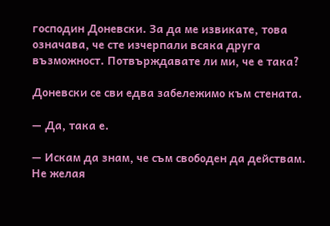господин Доневски. За да ме извикате, това означава, че сте изчерпали всяка друга възможност. Потвърждавате ли ми, че е така?

Доневски се сви едва забележимо към стената.

— Да, така е.

— Искам да знам, че съм свободен да действам. Не желая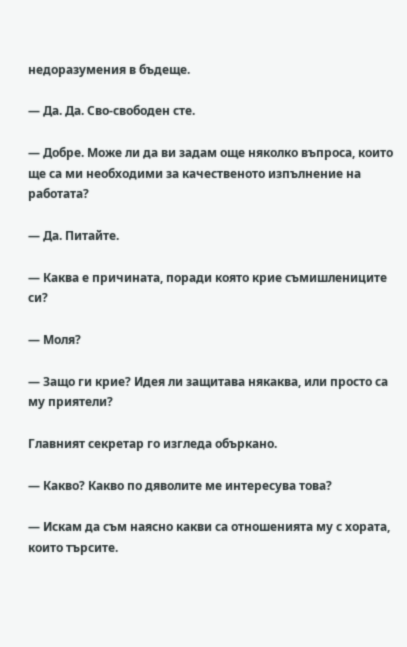недоразумения в бъдеще.

— Да. Да. Сво-свободен сте.

— Добре. Може ли да ви задам още няколко въпроса, които ще са ми необходими за качественото изпълнение на работата?

— Да. Питайте.

— Каква е причината, поради която крие съмишлениците си?

— Моля?

— Защо ги крие? Идея ли защитава някаква, или просто са му приятели?

Главният секретар го изгледа объркано.

— Какво? Какво по дяволите ме интересува това?

— Искам да съм наясно какви са отношенията му с хората, които търсите.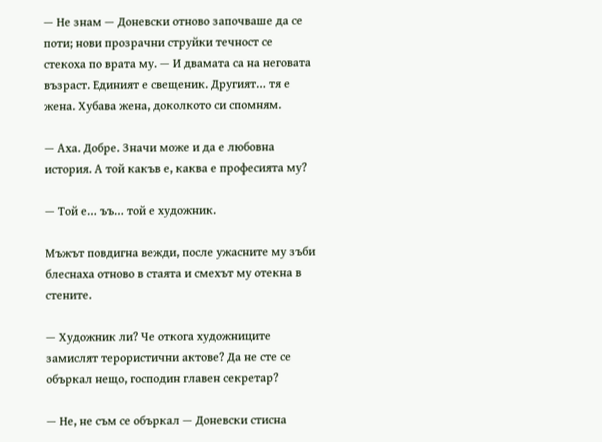— Не знам — Доневски отново започваше да се поти; нови прозрачни струйки течност се стекоха по врата му. — И двамата са на неговата възраст. Единият е свещеник. Другият… тя е жена. Хубава жена, доколкото си спомням.

— Аха. Добре. Значи може и да е любовна история. А той какъв е, каква е професията му?

— Той е… ъъ… той е художник.

Мъжът повдигна вежди, после ужасните му зъби блеснаха отново в стаята и смехът му отекна в стените.

— Художник ли? Че откога художниците замислят терористични актове? Да не сте се объркал нещо, господин главен секретар?

— Не, не съм се объркал — Доневски стисна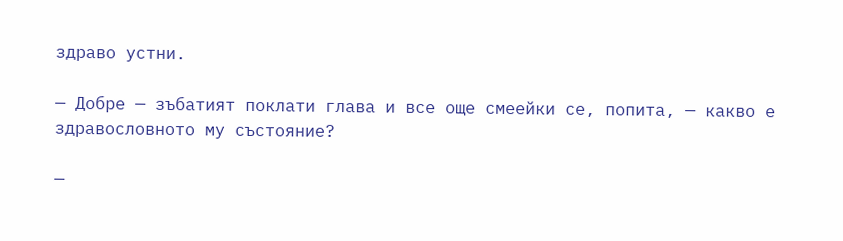здраво устни.

— Добре — зъбатият поклати глава и все още смеейки се, попита, — какво е здравословното му състояние?

—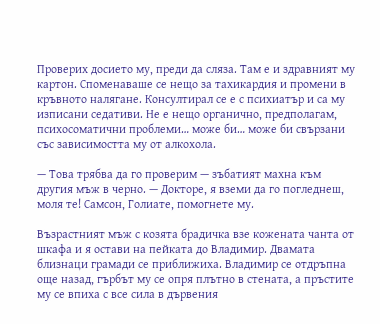Проверих досието му, преди да сляза. Там е и здравният му картон. Споменаваше се нещо за тахикардия и промени в кръвното налягане. Консултирал се е с психиатър и са му изписани седативи. Не е нещо органично, предполагам, психосоматични проблеми… може би… може би свързани със зависимостта му от алкохола.

— Това трябва да го проверим — зъбатият махна към другия мъж в черно. — Докторе, я вземи да го погледнеш, моля те! Самсон, Голиате, помогнете му.

Възрастният мъж с козята брадичка взе кожената чанта от шкафа и я остави на пейката до Владимир. Двамата близнаци грамади се приближиха. Владимир се отдръпна още назад, гърбът му се опря плътно в стената, а пръстите му се впиха с все сила в дървения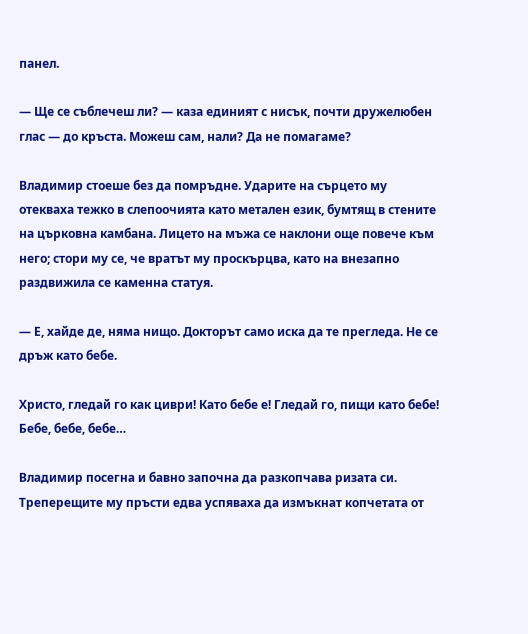панел.

— Ще се съблечеш ли? — каза единият с нисък, почти дружелюбен глас — до кръста. Можеш сам, нали? Да не помагаме?

Владимир стоеше без да помръдне. Ударите на сърцето му отекваха тежко в слепоочията като метален език, бумтящ в стените на църковна камбана. Лицето на мъжа се наклони още повече към него; стори му се, че вратът му проскърцва, като на внезапно раздвижила се каменна статуя.

— Е, хайде де, няма нищо. Докторът само иска да те прегледа. Не се дръж като бебе.

Христо, гледай го как циври! Като бебе е! Гледай го, пищи като бебе! Бебе, бебе, бебе…

Владимир посегна и бавно започна да разкопчава ризата си. Треперещите му пръсти едва успяваха да измъкнат копчетата от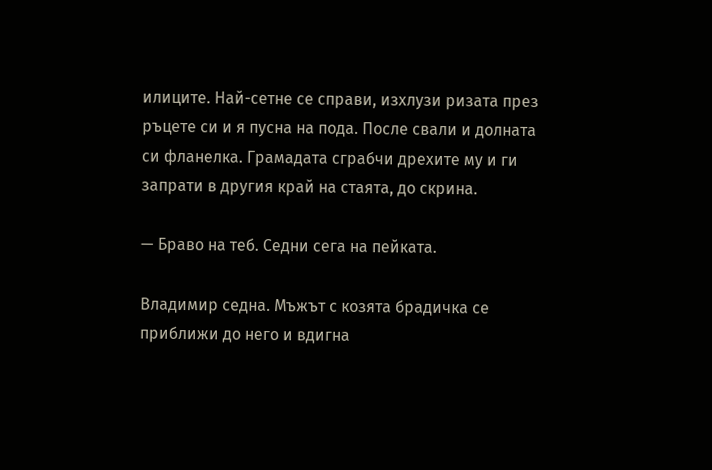илиците. Най-сетне се справи, изхлузи ризата през ръцете си и я пусна на пода. После свали и долната си фланелка. Грамадата сграбчи дрехите му и ги запрати в другия край на стаята, до скрина.

— Браво на теб. Седни сега на пейката.

Владимир седна. Мъжът с козята брадичка се приближи до него и вдигна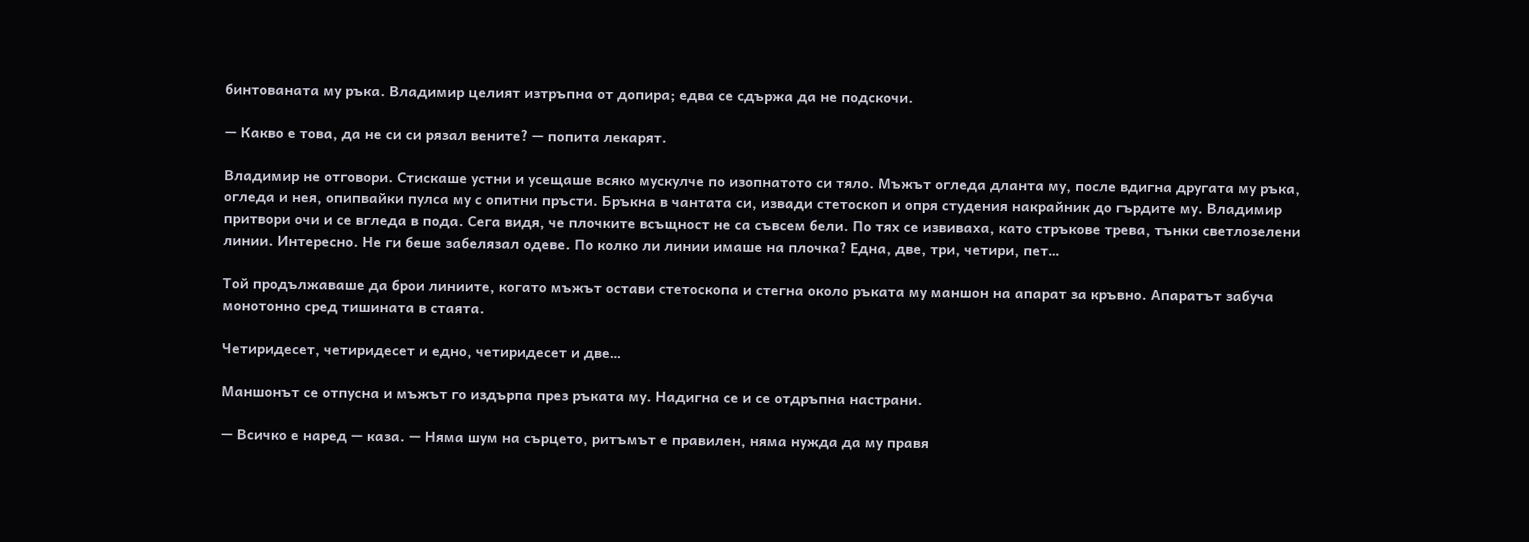бинтованата му ръка. Владимир целият изтръпна от допира; едва се сдържа да не подскочи.

— Какво е това, да не си си рязал вените? — попита лекарят.

Владимир не отговори. Стискаше устни и усещаше всяко мускулче по изопнатото си тяло. Мъжът огледа дланта му, после вдигна другата му ръка, огледа и нея, опипвайки пулса му с опитни пръсти. Бръкна в чантата си, извади стетоскоп и опря студения накрайник до гърдите му. Владимир притвори очи и се вгледа в пода. Сега видя, че плочките всъщност не са съвсем бели. По тях се извиваха, като стръкове трева, тънки светлозелени линии. Интересно. Не ги беше забелязал одеве. По колко ли линии имаше на плочка? Една, две, три, четири, пет…

Той продължаваше да брои линиите, когато мъжът остави стетоскопа и стегна около ръката му маншон на апарат за кръвно. Апаратът забуча монотонно сред тишината в стаята.

Четиридесет, четиридесет и едно, четиридесет и две…

Маншонът се отпусна и мъжът го издърпа през ръката му. Надигна се и се отдръпна настрани.

— Всичко е наред — каза. — Няма шум на сърцето, ритъмът е правилен, няма нужда да му правя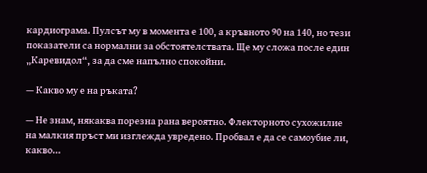кардиограма. Пулсът му в момента е 100, а кръвното 90 на 140, но тези показатели са нормални за обстоятелствата. Ще му сложа после един „Каревидол“, за да сме напълно спокойни.

— Какво му е на ръката?

— Не знам, някаква порезна рана вероятно. Флекторното сухожилие на малкия пръст ми изглежда увредено. Пробвал е да се самоубие ли, какво…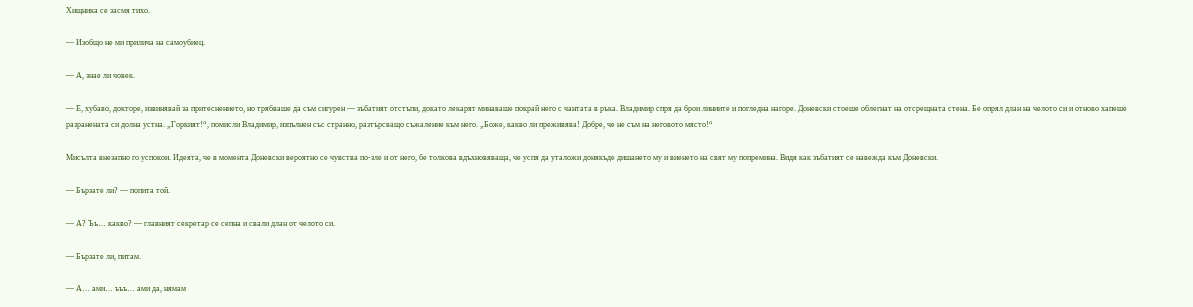Хищника се засмя тихо.

— Изобщо не ми прилича на самоубиец.

— А, знае ли човек.

— Е, хубаво, докторе, извинявай за притеснението, но трябваше да съм сигурен — зъбатият отстъпи, докато лекарят минаваше покрай него с чантата в ръка. Владимир спря да брои линиите и погледна нагоре. Доневски стоеше облегнат на отсрещната стена. Бе опрял длан на челото си и отново хапеше разранената си долна устна. „Горкият!“, помисли Владимир, изпълнен със странно, разтърсващо съжаление към него. „Боже, какво ли преживява! Добре, че не съм на неговото място!“

Мисълта внезапно го успокои. Идеята, че в момента Доневски вероятно се чувства по-зле и от него, бе толкова вдъхновяваща, че успя да уталожи донякъде дишането му и виенето на свят му попремина. Видя как зъбатият се навежда към Доневски.

— Бързате ли? — попита той.

— А? Ъъ… какво? — главният секретар се сепна и свали длан от челото си.

— Бързате ли, питам.

— А… ами… ъъъ… ами да, нямам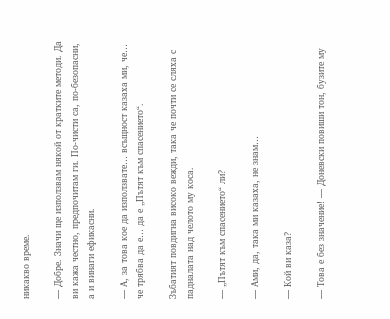никакво време.

— Добре. Значи ще използвам някой от кратките методи. Да ви кажа честно, предпочитам ги. По-чисти са, по-безопасни, а и винаги ефикасни.

— А, за това кое да използвате… всъщност казаха ми, че… че трябва да е… да е „Пътят към спасението“.

Зъбатият повдигна високо вежди, така че почти се сляха с падналата над челото му коса.

— „Пътят към спасението“ ли?

— Ами, да, така ми казаха, не знам…

— Кой ви каза?

— Това е без значение! — Доневски повиши тон, бузите му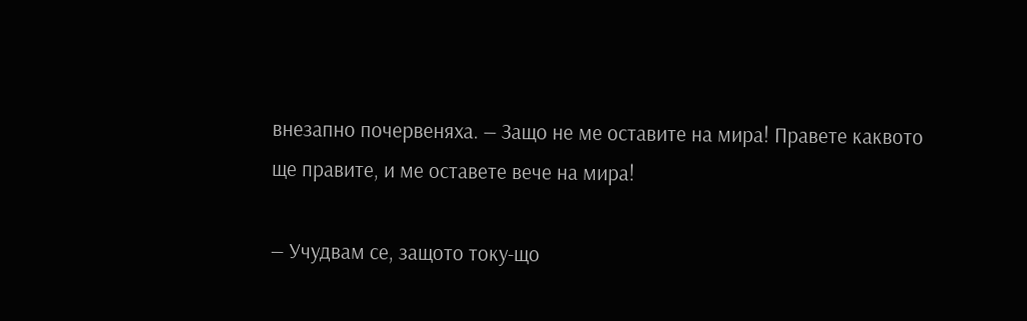внезапно почервеняха. — Защо не ме оставите на мира! Правете каквото ще правите, и ме оставете вече на мира!

— Учудвам се, защото току-що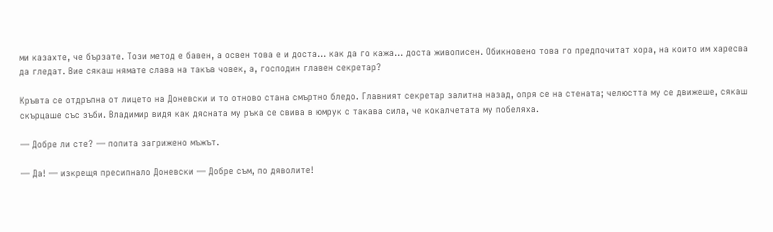ми казахте, че бързате. Този метод е бавен, а освен това е и доста… как да го кажа… доста живописен. Обикновено това го предпочитат хора, на които им харесва да гледат. Вие сякаш нямате слава на такъв човек, а, господин главен секретар?

Кръвта се отдръпна от лицето на Доневски и то отново стана смъртно бледо. Главният секретар залитна назад, опря се на стената; челюстта му се движеше, сякаш скърцаше със зъби. Владимир видя как дясната му ръка се свива в юмрук с такава сила, че кокалчетата му побеляха.

— Добре ли сте? — попита загрижено мъжът.

— Да! — изкрещя пресипнало Доневски — Добре съм, по дяволите!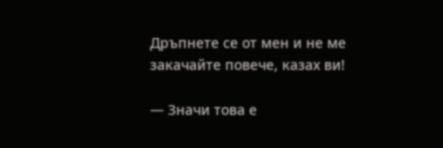Дръпнете се от мен и не ме закачайте повече, казах ви!

— Значи това е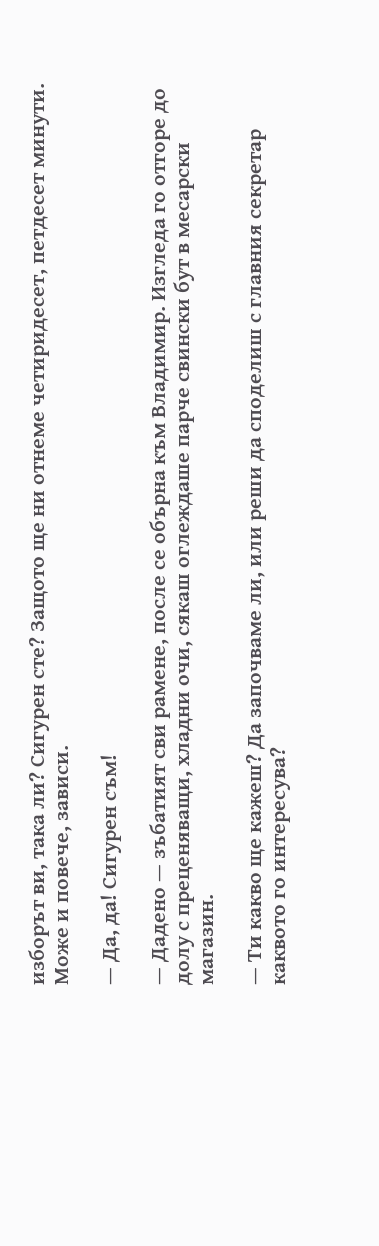изборът ви, така ли? Сигурен сте? Защото ще ни отнеме четиридесет, петдесет минути. Може и повече, зависи.

— Да, да! Сигурен съм!

— Дадено — зъбатият сви рамене, после се обърна към Владимир. Изгледа го отгоре до долу с преценяващи, хладни очи, сякаш оглеждаше парче свински бут в месарски магазин.

— Ти какво ще кажеш? Да започваме ли, или реши да споделиш с главния секретар каквото го интересува?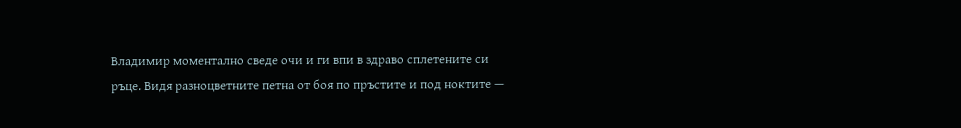Владимир моментално сведе очи и ги впи в здраво сплетените си ръце. Видя разноцветните петна от боя по пръстите и под ноктите —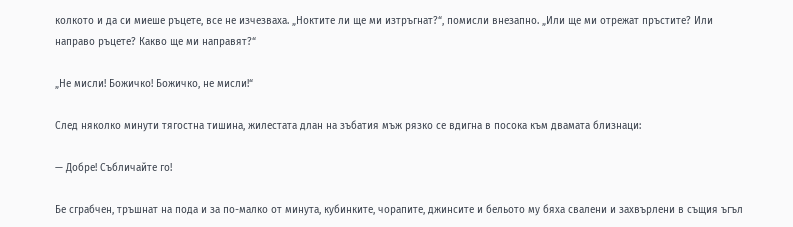колкото и да си миеше ръцете, все не изчезваха. „Ноктите ли ще ми изтръгнат?“, помисли внезапно. „Или ще ми отрежат пръстите? Или направо ръцете? Какво ще ми направят?“

„Не мисли! Божичко! Божичко, не мисли!“

След няколко минути тягостна тишина, жилестата длан на зъбатия мъж рязко се вдигна в посока към двамата близнаци:

— Добре! Събличайте го!

Бе сграбчен, тръшнат на пода и за по-малко от минута, кубинките, чорапите, джинсите и бельото му бяха свалени и захвърлени в същия ъгъл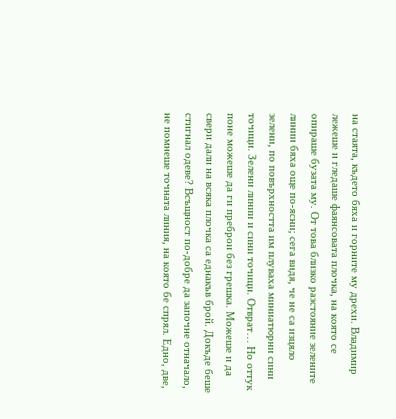на стаята, където бяха и горните му дрехи. Владимир лежеше и гледаше фаянсовата плочка, на която се опираше бузата му. От това близко разстояние зелените линии бяха още по-ясни; сега видя, че не са изцяло зелени, по повърхността им плуваха миниатюрни сини точици. Зелени линии и сини точици. Отврат… Но оттук поне можеше да ги преброи без грешка. Можеше и да свери дали на всяка плочка са еднакъв брой. Докъде беше стигнал одеве? Всъщност по-добре да започне отначало, не помнеше точната линия, на която бе спрял. Едно, две,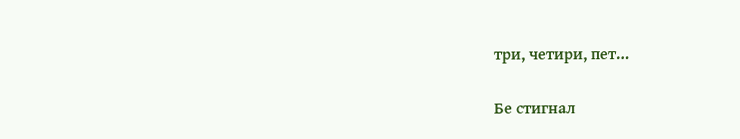три, четири, пет…

Бе стигнал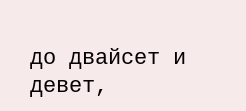до двайсет и девет,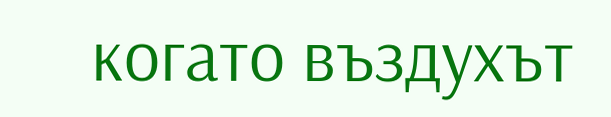когато въздухът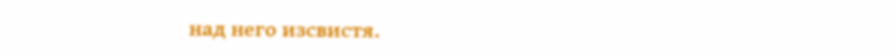над него изсвистя.